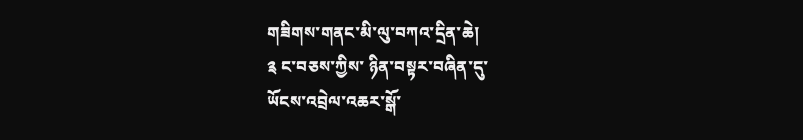གཟིགས་གནང་མི་ལུ་བཀའ་དྲིན་ཆེ།
༉ ང་བཅས་ཀྱིས་ ཉིན་བསྟར་བཞིན་དུ་
ཡོངས་འབྲེལ་འཆར་སྒོ་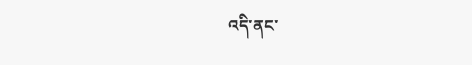འདི་ནང་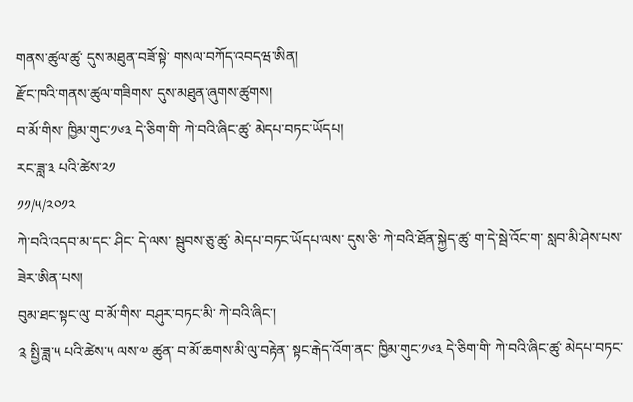གནས་ཚུལ་ཚུ་ དུས་མཐུན་བཟོ་སྟེ་ གསལ་བཀོད་འབདཝ་ཨིན།
རྫོང་ཁའི་གནས་ཚུལ་གཟིགས་ དུས་མཐུན་ཞུགས་ཚུགས།
བ་མོ་གིས་ ཁྱིམ་གུང་༡༦༣ དེ་ཅིག་གི་ ཀེ་བའི་ཞིང་ཚུ་ མེདཔ་བཏང་ཡོདཔ།
རང་ཟླ་༣ པའི་ཚེས་༢༡
༡༡/༥/༢༠༡༢
ཀེ་བའི་འདབ་མ་དང་ ཤིང་ དེ་ལས་ སྦུབས་ཅུ་ཚུ་ མེདཔ་བཏང་ཡོདཔ་ལས་ དུས་ཅི་ ཀེ་བའི་ཐོན་སྐྱེད་ཚུ་ ག་དེ་སྦེ་འོང་ག་ སླབ་མི་ཤེས་པས་ཟེར་ཨིན་པས།
བུམ་ཐང་སྟང་ལུ་ བ་མོ་གིས་ བཤུར་བཏང་མི་ ཀེ་བའི་ཞིང་།
༉ སྤྱི་ཟླ་༥ པའི་ཚེས་༥ ལས་༧ ཚུན་ བ་མོ་ཆགས་མི་ལུ་བརྟེན་ སྟང་རྒེད་འོག་ནང་ ཁྱིམ་གུང་༡༦༣ དེ་ཅིག་གི་ ཀེ་བའི་ཞིང་ཚུ་ མེདཔ་བཏང་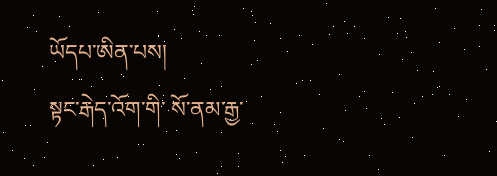ཡོདཔ་ཨིན་པས།
སྟང་རྒེད་འོག་གི་ སོ་ནམ་རྒྱ་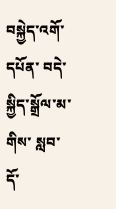བསྐྱེད་འགོ་དཔོན་ བདེ་སྐྱིད་སྒྲོལ་མ་གིས་ སླབ་དོ་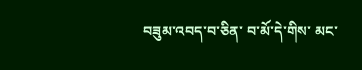བཟུམ་འབད་བ་ཅིན་ བ་མོ་དེ་གིས་ མང་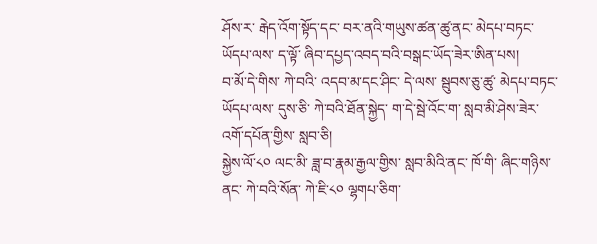ཤོས་ར་ རྒེད་འོག་སྟོད་དང་ བར་ནའི་གཡུས་ཚན་ཚུ་ནང་ མེདཔ་བཏང་ཡོདཔ་ལས་ ད་ལྟོ་ ཞིབ་དཔྱད་འབད་བའི་བསྒང་ཡོད་ཟེར་ཨིན་པས།
བ་མོ་དེ་གིས་ ཀེ་བའི་ འདབ་མ་དང་ཤིང་ དེ་ལས་ སྦུབས་ཅུ་ཚུ་ མེདཔ་བཏང་ཡོདཔ་ལས་ དུས་ཅི་ ཀེ་བའི་ཐོན་སྐྱེད་ ག་དེ་སྦེ་འོང་ག་ སླབ་མི་ཤེས་ཟེར་ འགོ་དཔོན་གྱིས་ སླབ་ཅི།
སྐྱེས་ལོ་༨༠ ལང་མི་ ཟླ་བ་རྣམ་རྒྱལ་གྱིས་ སླབ་མིའི་ནང་ ཁོ་གི་ ཞིང་གཉིས་ནང་ ཀེ་བའི་སོན་ ཀེ་ཇི་༨༠ ལྷགཔ་ཅིག་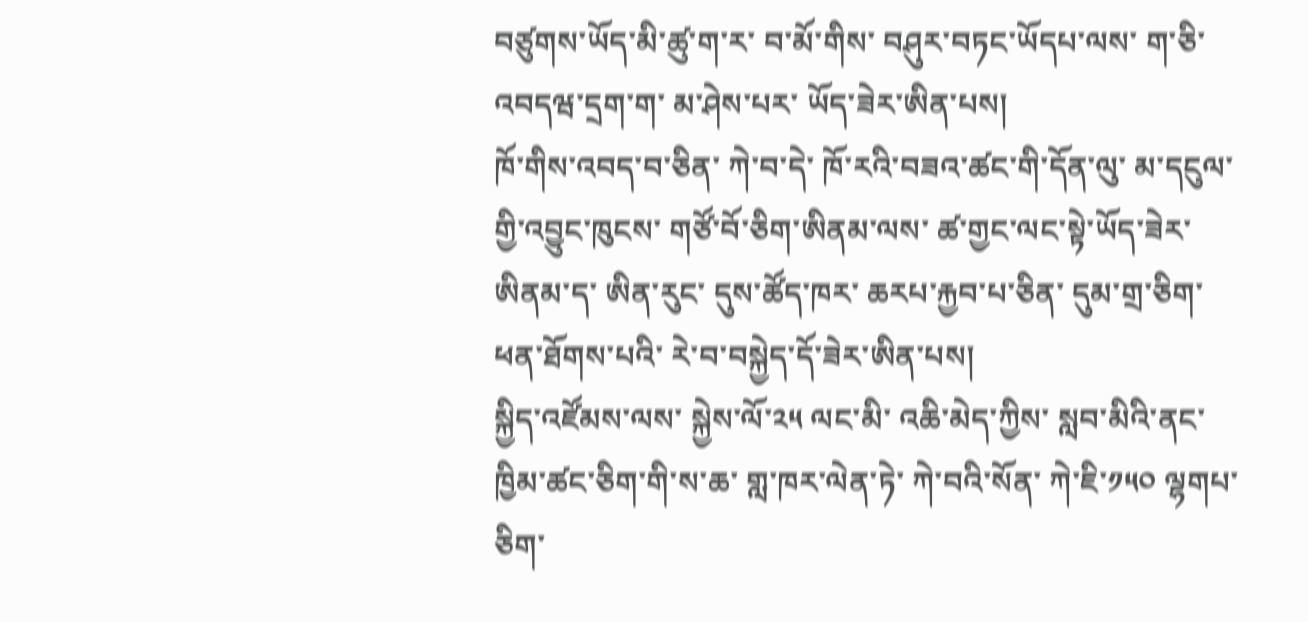བཙུགས་ཡོད་མི་ཚུ་ག་ར་ བ་མོ་གིས་ བཤུར་བཏང་ཡོདཔ་ལས་ ག་ཅི་འབདཝ་དྲག་ག་ མ་ཤེས་པར་ ཡོད་ཟེར་ཨིན་པས།
ཁོ་གིས་འབད་བ་ཅིན་ ཀེ་བ་དེ་ ཁོ་རའི་བཟའ་ཚང་གི་དོན་ལུ་ མ་དངུལ་གྱི་འབྱུང་ཁུངས་ གཙོ་བོ་ཅིག་ཨིནམ་ལས་ ཚ་གྱང་ལང་སྟེ་ཡོད་ཟེར་ཨིནམ་ད་ ཨིན་རུང་ དུས་ཚོད་ཁར་ ཆརཔ་རྐྱབ་པ་ཅིན་ དུམ་གྲ་ཅིག་ ཕན་ཐོགས་པའི་ རེ་བ་བསྐྱེད་དོ་ཟེར་ཨིན་པས།
སྐྱིད་འཛོམས་ལས་ སྐྱེས་ལོ་༢༥ ལང་མི་ འཆི་མེད་ཀྱིས་ སླབ་མིའི་ནང་ ཁྱིམ་ཚང་ཅིག་གི་ས་ཆ་ གླ་ཁར་ལེན་ཏེ་ ཀེ་བའི་སོན་ ཀེ་ཇི་༡༥༠ ལྷགཔ་ཅིག་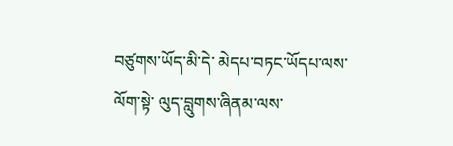བཙུགས་ཡོད་མི་དེ་ མེདཔ་བཏང་ཡོདཔ་ལས་ ལོག་སྟེ་ ལུད་བླུགས་ཞིནམ་ལས་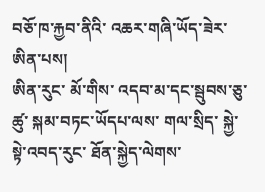བཅོ་ཁ་རྐྱབ་ནིའི་ འཆར་གཞི་ཡོད་ཟེར་ཨིན་པས།
ཨིན་རུང་ མོ་གིས་ འདབ་མ་དང་སྦུབས་ཅུ་ཚུ་ སྐམ་བཏང་ཡོདཔ་ལས་ གལ་སྲིད་ སྐྱེ་སྟེ་འབད་རུང་ ཐོན་སྐྱེད་ལེགས་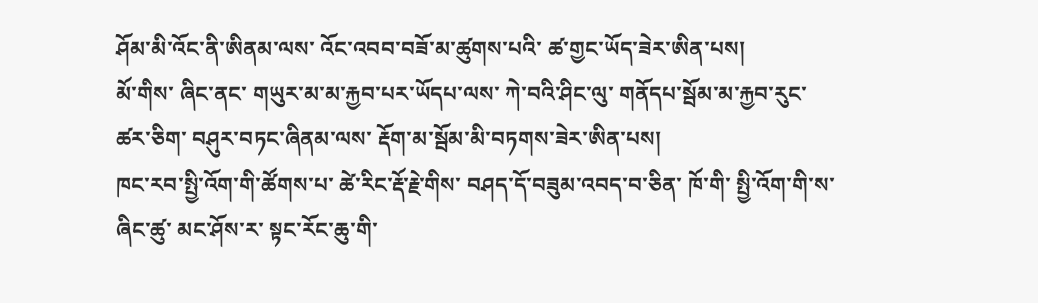ཤོམ་མི་འོང་ནི་ཨིནམ་ལས་ འོང་འབབ་བཟོ་མ་ཚུགས་པའི་ ཚ་གྱང་ཡོད་ཟེར་ཨིན་པས།
མོ་གིས་ ཞིང་ནང་ གཡུར་མ་མ་རྐྱབ་པར་ཡོདཔ་ལས་ ཀེ་བའི་ཤིང་ལུ་ གནོདཔ་སྦོམ་མ་རྐྱབ་རུང་ ཚར་ཅིག་ བཤུར་བཏང་ཞིནམ་ལས་ རྡོག་མ་སྦོམ་མི་བཏགས་ཟེར་ཨིན་པས།
ཁང་རབ་སྤྱི་འོག་གི་ཚོགས་པ་ ཚེ་རིང་རྡོ་རྗེ་གིས་ བཤད་དོ་བཟུམ་འབད་བ་ཅིན་ ཁོ་གི་ སྤྱི་འོག་གི་ས་ཞིང་ཚུ་ མང་ཤོས་ར་ སྟང་རོང་ཆུ་གི་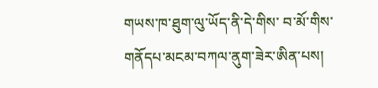གཡས་ཁ་ཐུག་ལུ་ཡོད་ནི་དེ་གིས་ བ་མོ་གིས་ གནོདཔ་མངམ་བཀལ་ནུག་ཟེར་ཨིན་པས།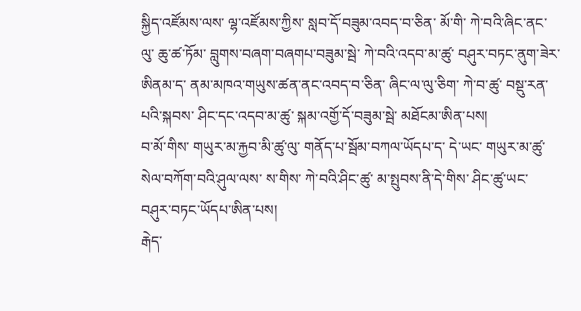སྐྱིད་འཛོམས་ལས་ ལྷ་འཛོམས་ཀྱིས་ སླབ་དོ་བཟུམ་འབད་བ་ཅིན་ མོ་གི་ ཀེ་བའི་ཞིང་ནང་ལུ་ ཆུ་ཚ་ཏོམ་ བླུགས་བཞག་བཞགཔ་བཟུམ་སྦེ་ ཀེ་བའི་འདབ་མ་ཚུ་ བཤུར་བཏང་ནུག་ཟེར་ཨིནམ་ད་ ནམ་མཁའ་གཡུས་ཚན་ནང་འབད་བ་ཅིན་ ཞིང་ལ་ལུ་ཅིག་ ཀེ་བ་ཚུ་ བསྡུ་རན་པའི་སྐབས་ ཤིང་དང་འདབ་མ་ཚུ་ སྐམ་འགྱོ་དོ་བཟུམ་སྦེ་ མཐོངམ་ཨིན་པས།
བ་མོ་གིས་ གཡུར་མ་རྐྱབ་མི་ཚུ་ལུ་ གནོད་པ་སྦོམ་བཀལ་ཡོདཔ་ད་ དེ་ཡང་ གཡུར་མ་ཚུ་ སེལ་བཀོག་བའི་ཤུལ་ལས་ ས་གིས་ ཀེ་བའི་ཤིང་ཚུ་ མ་སྤུབས་ནི་དེ་གིས་ ཤིང་ཚུ་ཡང་ བཤུར་བཏང་ཡོདཔ་ཨིན་པས།
རྒེད་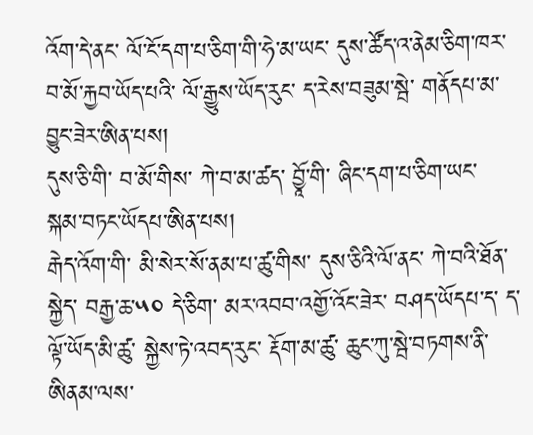འོག་དེ་ནང་ ལོ་ངོ་དག་པ་ཅིག་གི་ཧེ་མ་ཡང་ དུས་ཚོད་འ་ནེམ་ཅིག་ཁར་ བ་མོ་རྐྱབ་ཡོད་པའི་ ལོ་རྒྱུས་ཡོད་རུང་ ད་རེས་བཟུམ་སྦེ་ གནོདཔ་མ་བྱུང་ཟེར་ཨིན་པས།
དུས་ཅི་གི་ བ་མོ་གིས་ ཀེ་བ་མ་ཚད་ བྱཱོ་གི་ ཞིང་དག་པ་ཅིག་ཡང་ སྐམ་བཏང་ཡོདཔ་ཨིན་པས།
རྒེད་འོག་གི་ མི་སེར་སོ་ནམ་པ་ཚུ་གིས་ དུས་ཅིའི་ལོ་ནང་ ཀེ་བའི་ཐོན་སྐྱེད་ བརྒྱ་ཆ་༥༠ དེ་ཅིག་ མར་འབབ་འགྱོ་འོང་ཟེར་ བཤད་ཡོདཔ་ད་ ད་ལྟོ་ཡོད་མི་ཚུ་ སྐྱེས་ཏེ་འབད་རུང་ རྡོག་མ་ཚུ་ ཆུང་ཀུ་སྦེ་བཏགས་ནི་ཨིནམ་ལས་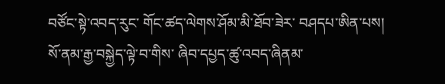བཙོང་སྟེ་འབད་རུང་ གོང་ཚད་ལེགས་ཤོམ་མི་ཐོབ་ཟེར་ བཤདཔ་ཨིན་པས།
སོ་ནམ་རྒྱ་བསྐྱེད་ལྟེ་བ་གིས་ ཞིབ་དཔྱད་ཚུ་འབད་ཞིནམ་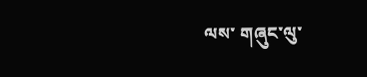ལས་ གཞུང་ལུ་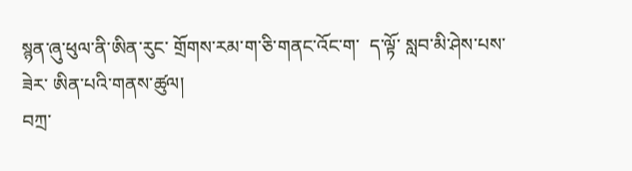སྙན་ཞུ་ཕུལ་ནི་ཨིན་རུང་ གྲོགས་རམ་ག་ཅི་གནང་འོང་ག་  ད་ལྟོ་ སླབ་མི་ཤེས་པས་ཟེར་ ཨིན་པའི་གནས་ཚུལ།
བཀྲ་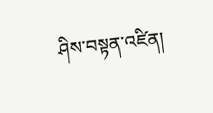ཤིས་བསྟན་འཛིན།